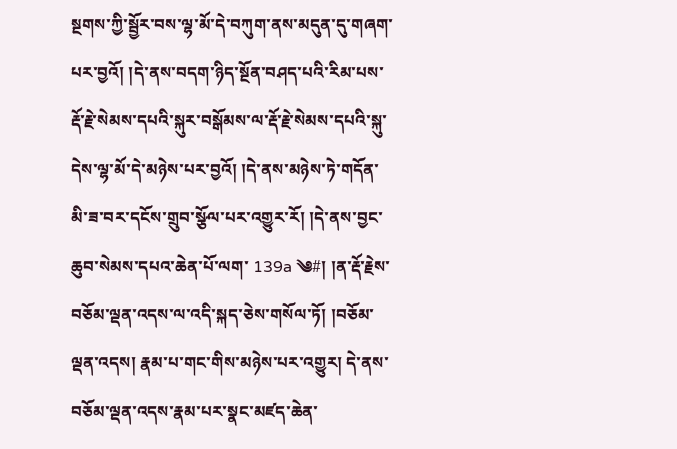སྔགས་ཀྱི་སྦྱོར་བས་ལྷ་མོ་དེ་བཀུག་ནས་མདུན་དུ་གཞག་པར་བྱའོ། །དེ་ནས་བདག་ཉིད་སྔོན་བཤད་པའི་རིམ་པས་རྡོ་རྗེ་སེམས་དཔའི་སྐུར་བསྒོམས་ལ་རྡོ་རྗེ་སེམས་དཔའི་སྐུ་དེས་ལྷ་མོ་དེ་མཉེས་པར་བྱའོ། །དེ་ནས་མཉེས་ཏེ་གདོན་མི་ཟ་བར་དངོས་གྲུབ་སྩོལ་པར་འགྱུར་རོ། །དེ་ནས་བྱང་ཆུབ་སེམས་དཔའ་ཆེན་པོ་ལག་ 139a ༄#། །ན་རྡོ་རྗེས་བཅོམ་ལྡན་འདས་ལ་འདི་སྐད་ཅེས་གསོལ་ཏོ། །བཅོམ་ལྡན་འདས། རྣམ་པ་གང་གིས་མཉེས་པར་འགྱུར། དེ་ནས་བཅོམ་ལྡན་འདས་རྣམ་པར་སྣང་མཛད་ཆེན་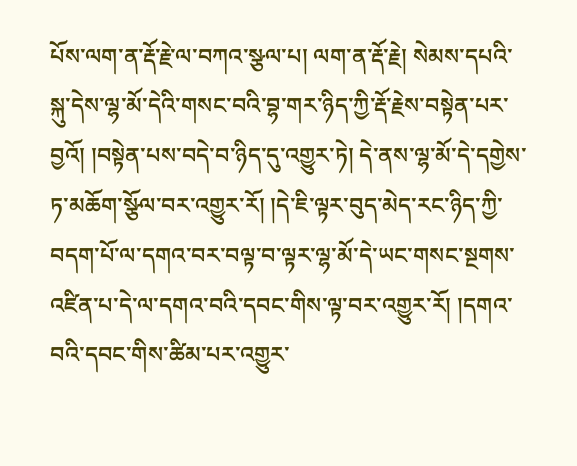པོས་ལག་ན་རྡོ་རྗེ་ལ་བཀའ་སྩལ་པ། ལག་ན་རྡོ་རྗེ། སེམས་དཔའི་སྐུ་དེས་ལྷ་མོ་དེའི་གསང་བའི་བྷ་གར་ཉིད་ཀྱི་རྡོ་རྗེས་བསྟེན་པར་བྱའོ། །བསྟེན་པས་བདེ་བ་ཉིད་དུ་འགྱུར་ཏེ། དེ་ནས་ལྷ་མོ་དེ་དགྱེས་ཏ་མཆོག་སྩོལ་བར་འགྱུར་རོ། །དེ་ཇི་ལྟར་བུད་མེད་རང་ཉིད་ཀྱི་བདག་པོ་ལ་དགའ་བར་བལྟ་བ་ལྟར་ལྷ་མོ་དེ་ཡང་གསང་སྔགས་འཛིན་པ་དེ་ལ་དགའ་བའི་དབང་གིས་ལྟ་བར་འགྱུར་རོ། །དགའ་བའི་དབང་གིས་ཚིམ་པར་འགྱུར་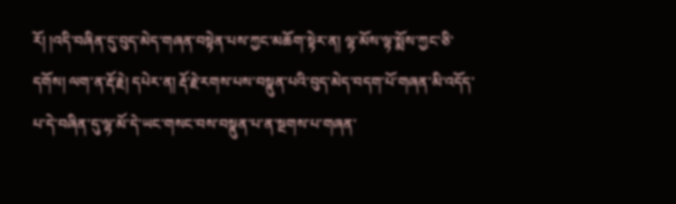རོ། །འདི་བཞིན་དུ་བུད་མེད་གཞན་བསྟེན་པས་ཀྱང་མཆོག་སྟེར་ན། ལྷ་མོས་ལྟ་སྨོས་ཀྱང་ཅི་དགོས། ལག་ན་རྡོ་རྗེ། དཔེར་ན། རྡོ་རྗེ་རགས་པས་བསྣུན་པའི་བུད་མེད་བདག་པོ་གཞན་མི་འདོད་པ་དེ་བཞིན་དུ་ལྷ་མོ་དེ་ཡང་གསང་བས་བསྣུན་པ་ན་སྔགས་པ་གཞན་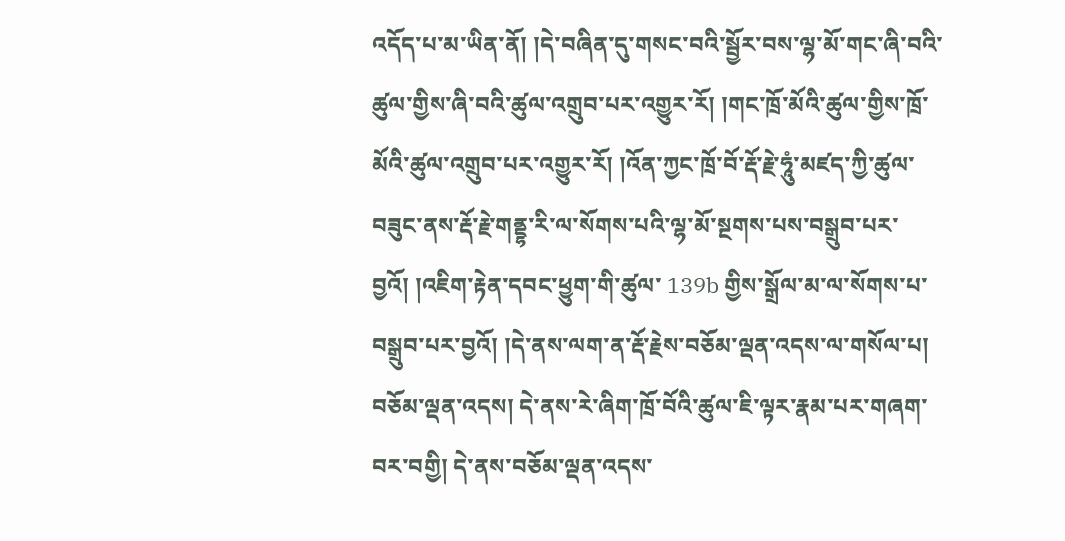འདོད་པ་མ་ཡིན་ནོ། །དེ་བཞིན་དུ་གསང་བའི་སྦྱོར་བས་ལྷ་མོ་གང་ཞི་བའི་ཚུལ་གྱིས་ཞི་བའི་ཚུལ་འགྲུབ་པར་འགྱུར་རོ། །གང་ཁྲོ་མོའི་ཚུལ་གྱིས་ཁྲོ་མོའི་ཚུལ་འགྲུབ་པར་འགྱུར་རོ། །འོན་ཀྱང་ཁྲོ་བོ་རྡོ་རྗེ་ཧཱུཾ་མཛད་ཀྱི་ཚུལ་བཟུང་ནས་རྡོ་རྗེ་གནྡྷ་རི་ལ་སོགས་པའི་ལྷ་མོ་སྔགས་པས་བསྒྲུབ་པར་བྱའོ། །འཇིག་རྟེན་དབང་ཕྱུག་གི་ཚུལ་ 139b གྱིས་སྒྲོལ་མ་ལ་སོགས་པ་བསྒྲུབ་པར་བྱའོ། །དེ་ནས་ལག་ན་རྡོ་རྗེས་བཅོམ་ལྡན་འདས་ལ་གསོལ་པ། བཅོམ་ལྡན་འདས། དེ་ནས་རེ་ཞིག་ཁྲོ་བོའི་ཚུལ་ཇི་ལྟར་རྣམ་པར་གཞག་བར་བགྱི། དེ་ནས་བཅོམ་ལྡན་འདས་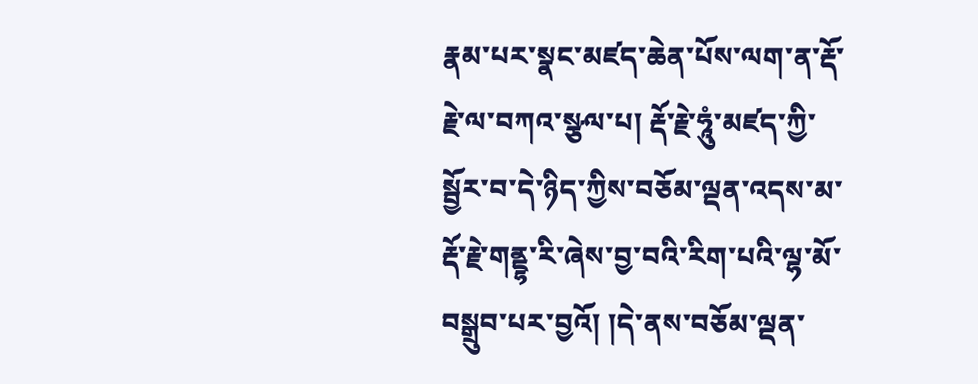རྣམ་པར་སྣང་མཛད་ཆེན་པོས་ལག་ན་རྡོ་རྗེ་ལ་བཀའ་སྩལ་པ། རྡོ་རྗེ་ཧཱུཾ་མཛད་ཀྱི་སྦྱོར་བ་དེ་ཉིད་ཀྱིས་བཅོམ་ལྡན་འདས་མ་རྡོ་རྗེ་གནྡྷ་རི་ཞེས་བྱ་བའི་རིག་པའི་ལྷ་མོ་བསྒྲུབ་པར་བྱའོ། །དེ་ནས་བཅོམ་ལྡན་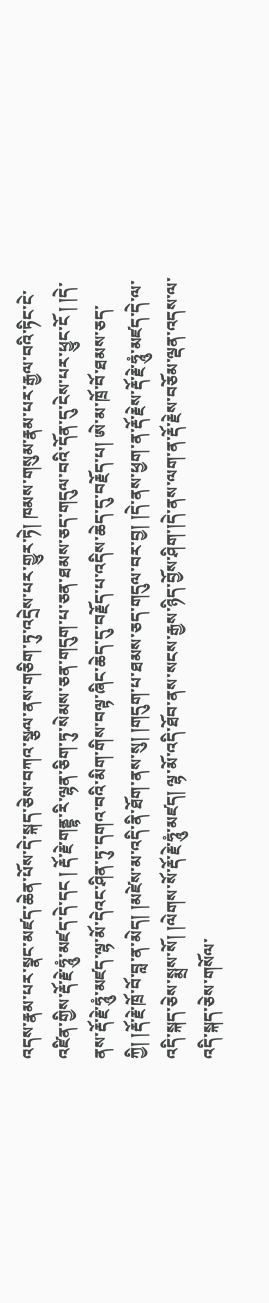འདས་རྣམ་པར་སྣང་མཛད་ཆེན་པོས་དེ་སྐད་ཅེས་བཀའ་སྩལ་ནས་གཅིག་ཏུ་འདྲེས་པར་གྱུར་ཏེ། ཁམས་གསུམ་རྣམ་པར་རྒྱལ་བའི་ཏིང་ངེ་འཛིན་གྱིས་རྡོ་རྗེ་ཧཱུཾ་མཛད་དེ་དང ། རྡོ་རྗེ་གནྡྷ་རི་ལྷན་ཅིག་ཏུ་སེམས་ཅན་གདུག་པ་ཅན་ཐམས་ཅད་གདུལ་བའི་དོན་དུ་ངེས་པར་ཕྱུང་ངོ ། །དེ་ནས་རྡོ་རྗེ་ཧཱུཾ་མཛད་ལྷ་མོ་དེའང་ཤིན་ཏུ་དགའ་བའི་མིག་གིས་བལྟ་ཞིང་ཆེད་དུ་བརྗོད་པ་འདིས་ཆེད་དུ་བརྗོད་པ། ཨེ་མ་ཁྲོ་བོ་ཐམས་ཅད་ཀྱི། །རྡོ་རྗེ་ཁྲོ་བོ་བླ་ན་མེད། །མཛེས་མ་འདི་ནི་ཐོག་ནས་སུ། །གདུག་པ་ཐམས་ཅད་གདུལ་བར་བྱ། །དེ་ནས་ཕྱག་ན་རྡོ་རྗེས་རྡོ་རྗེ་ཧཱུཾ་མཛད་དེ་ལ་འདི་སྐད་ཅེས་སྨྲས་སོ། །ལེགས་སོ་རྡོ་རྗེ་ཧཱུཾ་མཛད། ལྷ་མོ་འདི་ཐོབ་ནས་སངས་རྒྱས་ཉིད་བྱོས་ཤིག་།དེ་ནས་ལག་ན་རྡོ་རྗེས་བཅོམ་ལྡན་འདས་ལ་འདི་སྐད་ཅེས་གསོལ་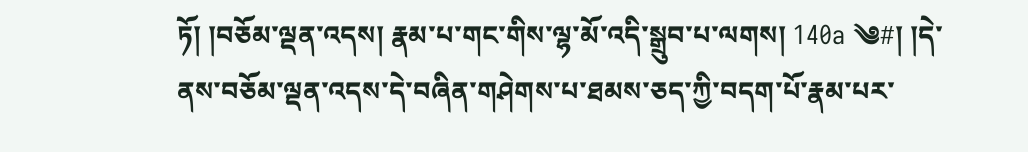ཏོ། །བཅོམ་ལྡན་འདས། རྣམ་པ་གང་གིས་ལྷ་མོ་འདི་སྒྲུབ་པ་ལགས། 140a ༄#། །དེ་ནས་བཅོམ་ལྡན་འདས་དེ་བཞིན་གཤེགས་པ་ཐམས་ཅད་ཀྱི་བདག་པོ་རྣམ་པར་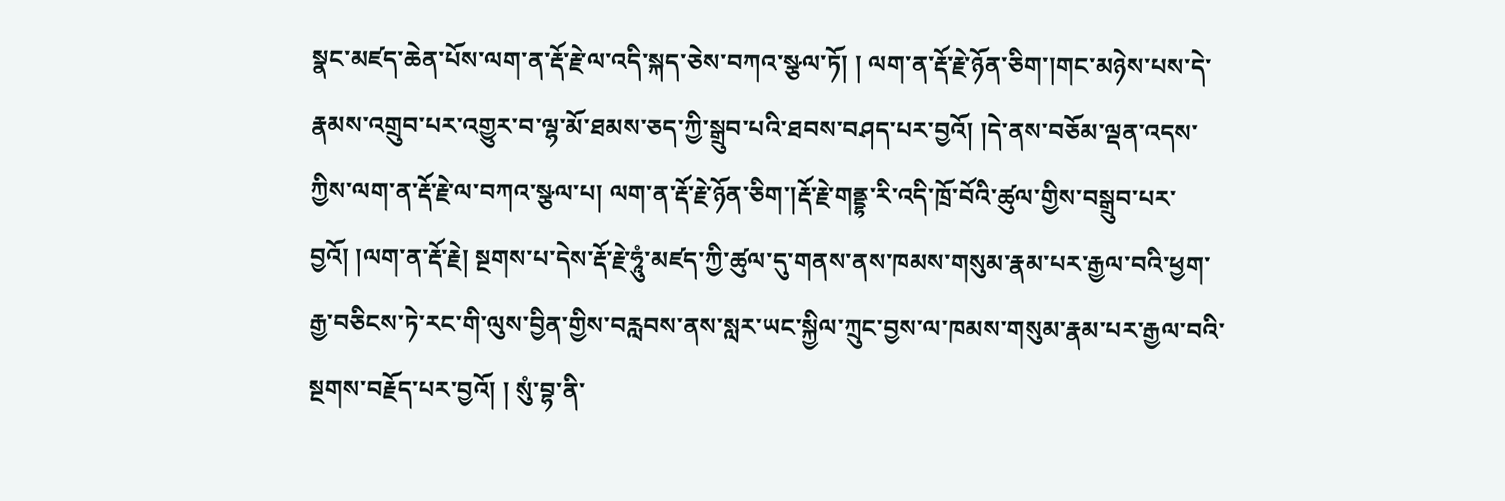སྣང་མཛད་ཆེན་པོས་ལག་ན་རྡོ་རྗེ་ལ་འདི་སྐད་ཅེས་བཀའ་སྩལ་ཏོ། ། ལག་ན་རྡོ་རྗེ་ཉོན་ཅིག་།གང་མཉེས་པས་དེ་རྣམས་འགྲུབ་པར་འགྱུར་བ་ལྷ་མོ་ཐམས་ཅད་ཀྱི་སྒྲུབ་པའི་ཐབས་བཤད་པར་བྱའོ། །དེ་ནས་བཅོམ་ལྡན་འདས་ཀྱིས་ལག་ན་རྡོ་རྗེ་ལ་བཀའ་སྩལ་པ། ལག་ན་རྡོ་རྗེ་ཉོན་ཅིག་།རྡོ་རྗེ་གནྡྷ་རི་འདི་ཁྲོ་བོའི་ཚུལ་གྱིས་བསྒྲུབ་པར་བྱའོ། །ལག་ན་རྡོ་རྗེ། སྔགས་པ་དེས་རྡོ་རྗེ་ཧཱུཾ་མཛད་ཀྱི་ཚུལ་དུ་གནས་ནས་ཁམས་གསུམ་རྣམ་པར་རྒྱལ་བའི་ཕྱག་རྒྱ་བཅིངས་ཏེ་རང་གི་ལུས་བྱིན་གྱིས་བརླབས་ནས་སླར་ཡང་སྐྱིལ་ཀྲུང་བྱས་ལ་ཁམས་གསུམ་རྣམ་པར་རྒྱལ་བའི་སྔགས་བརྗོད་པར་བྱའོ། ། སུཾ་བྷ་ནི་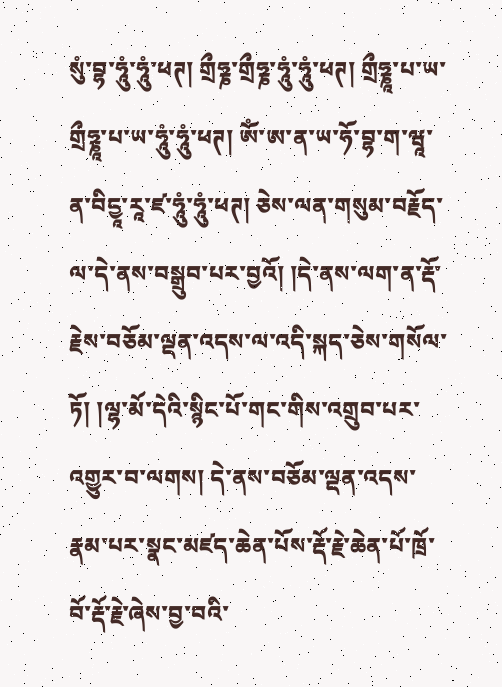སུཾ་བྷ་ཧཱུཾ་ཧཱུཾ་ཕཊ། གྲྀཧྞ་གྲྀཧྞ་ཧཱུཾ་ཧཱུཾ་ཕཊ། གྲྀཧྞཱ་པ་ཡ་གྲྀཧྞཱ་པ་ཡ་ཧཱུཾ་ཧཱུཾ་ཕཊ། ཨོཾ་ཨ་ན་ཡ་ཧོ་བྷ་ག་ཝཱ་ན་བིདྱཱ་རཱ་ཛ་ཧཱུཾ་ཧཱུཾ་ཕཊ། ཅེས་ལན་གསུམ་བརྗོད་ལ་དེ་ནས་བསྒྲུབ་པར་བྱའོ། །དེ་ནས་ལག་ན་རྡོ་རྗེས་བཅོམ་ལྡན་འདས་ལ་འདི་སྐད་ཅེས་གསོལ་ཏོ། །ལྷ་མོ་དེའི་སྙིང་པོ་གང་གིས་འགྲུབ་པར་འགྱུར་བ་ལགས། དེ་ནས་བཅོམ་ལྡན་འདས་རྣམ་པར་སྣང་མཛད་ཆེན་པོས་རྡོ་རྗེ་ཆེན་པོ་ཁྲོ་བོ་རྡོ་རྗེ་ཞེས་བྱ་བའི་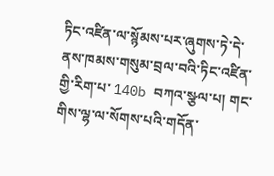ཏིང་འཛིན་ལ་སྙོམས་པར་ཞུགས་ཏེ་དེ་ནས་ཁམས་གསུམ་བྲལ་བའི་ཏིང་འཛིན་གྱི་རིག་པ་ 140b བཀའ་སྩལ་པ། གང་གིས་ལྷ་ལ་སོགས་པའི་གདོན་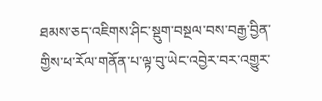ཐམས་ཅད་འཇིགས་ཤིང་སྡུག་བསྔལ་བས་བརྒྱ་བྱིན་གྱིས་ཕ་རོལ་གནོན་པ་ལྟ་བུ་ཡེང་འབྱེར་བར་འགྱུར་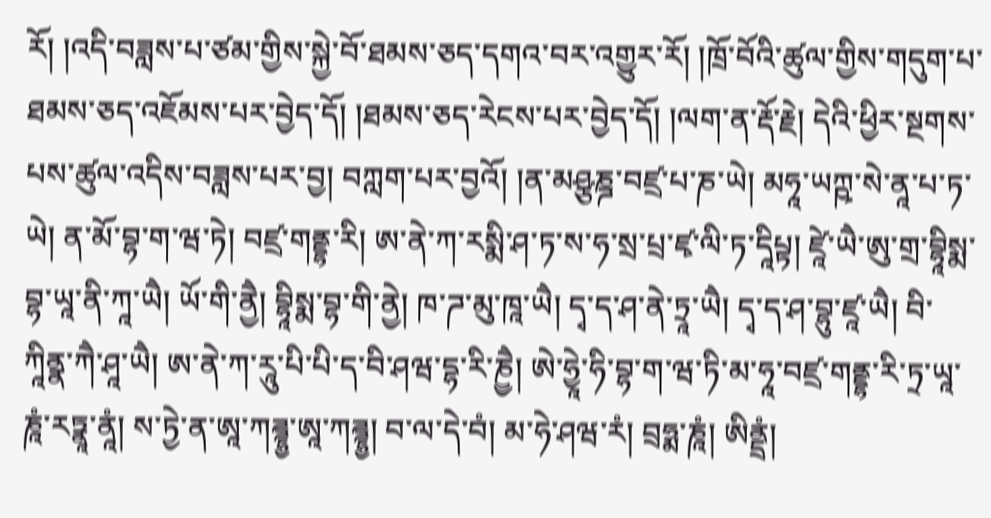རོ། །འདི་བཟླས་པ་ཙམ་གྱིས་སྐྱེ་བོ་ཐམས་ཅད་དགའ་བར་འགྱུར་རོ། །ཁྲོ་བོའི་ཚུལ་གྱིས་གདུག་པ་ཐམས་ཅད་འཇོམས་པར་བྱེད་དོ། །ཐམས་ཅད་རེངས་པར་བྱེད་དོ། །ལག་ན་རྡོ་རྗེ། དེའི་ཕྱིར་སྔགས་པས་ཚུལ་འདིས་བཟླས་པར་བྱ། བཀླག་པར་བྱའོ། །ན་མཤྩཎྜ་བཛྲ་པ་ཎ་ཡེ། མཧཱ་ཡཀྵ་སེ་ནཱ་པ་ཏ་ཡེ། ན་མོ་བྷ་ག་ཝ་ཏེ། བཛྲ་གནྡྷ་རི། ཨ་ནེ་ཀ་རསྨི་ཤ་ཏ་ས་ཧ་སྲ་པྲ་ཛྭ་ལི་ཏ་དཱིཔྟ། ཛཱེ་ཡཻ་ཨུ་གྲ་བྷཱིསྨ་བྷ་ཡཱ་ནི་ཀཱ་ཡཻ། ཡོ་གི་ནྱཻ། བྷཱིསྨ་བྷ་གི་ནྱེ། ཁ་ཌ་མུ་ཁཱ་ཡཻ། དྭ་ད་ཤ་ནེ་ཏྲཱ་ཡཻ། དྭ་ད་ཤ་བྷུ་ཛཱ་ཡཻ། བི་ཀཱིནྣ་ཀཻ་ཤཱ་ཡཻ། ཨ་ནེ་ཀ་རཱུ་པི་པི་ད་བི་ཤཝ་དྷ་རི་ཎྱཻ། ཨེ་ཧྱཱེ་ཧི་བྷ་ག་ཝ་ཏི་མ་ཧཱ་བཛྲ་གནྡྷ་རི་ཏྲ་ཡཱ་ཎཱཾ་རཏྣཱ་ནཱཾ། ས་ཏྱེ་ན་ཨཱ་ཀཌྜྷྱ་ཨཱ་ཀཌྜྷྱ། བ་ལ་དེ་བཾ། མ་ཧེ་ཤཝ་རཾ། བྲཧྨ་ཎཱཾ། ཨིནྡྲཾ།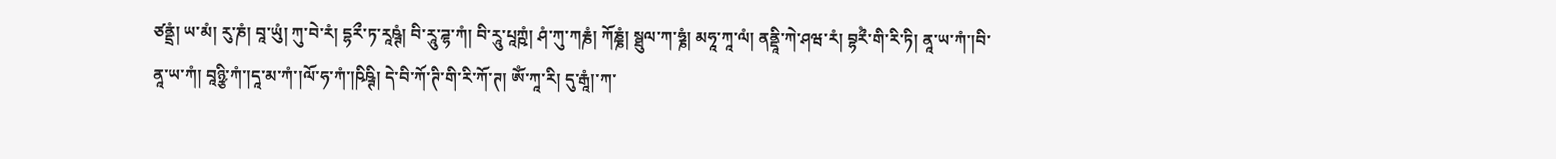ཙནྡྲཾ། ཡ་མཾ། རུ་ཎཾ། བཱ་ཡུཾ། ཀུ་བེ་རཾ། དྷརྀ་ཏ་རཱཥྚཾ། བི་རཱུ་ཌྷ་ཀཾ། བི་རཱུ་པཱཀྵཾ། ཤཾ་ཀུ་ཀརྞཾ། ཀོཎྞཾ། སྠུལ་ཀ་ཧྞཾ། མཧཱ་ཀཱ་ལཾ། ནནྡཱི་ཀེ་ཤཝ་རཾ། བྷརྀཾ་གི་རི་ཏི། ནཱ་ཡ་ཀཾ་།བི་ནཱ་ཡ་ཀཾ། བཱཉྩི་ཀཾ་།དཱ་མ་ཀཾ་།ལོ་ཧ་ཀཾ་།ཥིཥྚི། དེ་བི་ཀོ་ཊི་གི་རི་ཀོ་ཊ། ཨོཾ་ཀཱ་རི། དུ་རྒཱཾ།་ཀ་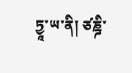ཏྱཱ་ཡ་ནི། ཙཎྜི་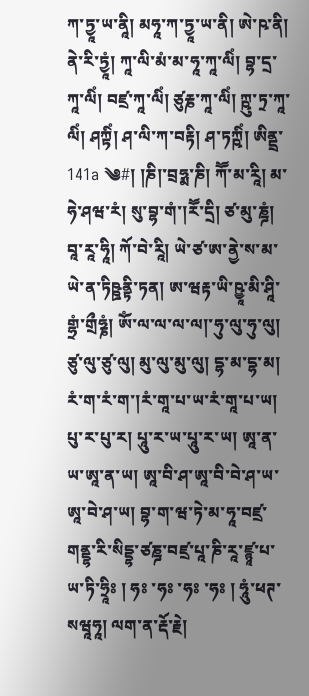ཀ་ཏྱཱ་ཡ་ནཱི། མཧཱ་ཀ་ཏྱཱ་ཡ་ནི། ཨེ་ཥ་ནི། ནེ་རི་ཏྱཱཾ། ཀཱ་ལི་མཾ་མ་ཧཱ་ཀཱ་ལིཾ། བྷ་དྲ་ཀཱ་ལིཾ། བཛྲ་ཀཱ་ལིཾ། ཙུརྞ་ཀཱ་ལིཾ། ཀྵུ་ཏྲ་ཀཱ་ལིཾ། ཤཀྟིཾ། ཤ་ལི་ཀ་བརྟི། ཤ་ཏཀྵིཾ། ཨིནྡྲ་ 141a ༄#། །ཎི།་བྲཧྨ་ཎི། ཀཽ་མ་རཱི། མ་ཧེ་ཤཝ་རཾ། སུ་བྷ་གཾ་།རཽ་དྲི། ཙ་མུ་ཎྜཾ། བཱ་རཱ་ཧཱི། ཀོ་བེ་རཱི། ཡེ་ཙ་ཨ་ནྱེ་ས་མ་ཡེ་ན་ཏིཥྛནྟི་ཏན། ཨ་ཝརྟ་ཡི་ཥྱཱ་མི་ཤཱི་གྷྲཾ་གྲྀཧྞཾ། ཨོཾ་ལ་ལ་ལ་ལ།་ཧུ་ལུ་ཧུ་ལུ། ཙུ་ལུ་ཙུ་ལུ། མུ་ལུ་མུ་ལུ། དྷ་མ་དྷ་མ། རཾ་ག་རཾ་ག་།རཾ་གཱ་པ་ཡ་རཾ་གཱ་པ་ཡ། པུ་ར་པུ་ར། པཱུ་ར་ཡ་པཱུ་ར་ཡ། ཨཱ་ན་ཡ་ཨཱ་ན་ཡ། ཨཱ་བི་ཤ་ཨཱ་བི་བེ་ཤ་ཡ་ཨཱ་བེ་ཤ་ཡ། བྷ་ག་ཝ་ཏེ་མ་ཧཱ་བཛྲ་གནྡྷ་རི་སིདྡྷ་ཙཎྜ་བཛྲ་པཱ་ཎི་རཱ་ཛྙཱ་པ་ཡ་ཏི་ཧྲཱིཿ ། ཧཿ ་ཧཿ ་ཧཿ ་ཧཿ ། ཧཱུཾ་ཕཊ་སཝཱཧཱ། ལག་ན་རྡོ་རྗེ།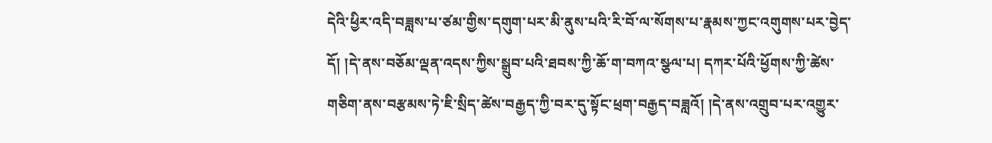དེའི་ཕྱིར་འདི་བཟླས་པ་ཙམ་གྱིས་དགུག་པར་མི་ནུས་པའི་རི་བོ་ལ་སོགས་པ་རྣམས་ཀྱང་འགུགས་པར་བྱེད་དོ། །དེ་ནས་བཅོམ་ལྡན་འདས་ཀྱིས་སྒྲུབ་པའི་ཐབས་ཀྱི་ཆོ་ག་བཀའ་སྩལ་པ། དཀར་པོའི་ཕྱོགས་ཀྱི་ཚེས་གཅིག་ནས་བརྩམས་ཏེ་ཇི་སྲིད་ཚེས་བརྒྱད་ཀྱི་བར་དུ་སྟོང་ཕྲག་བརྒྱད་བཟླའོ། །དེ་ནས་འགྲུབ་པར་འགྱུར་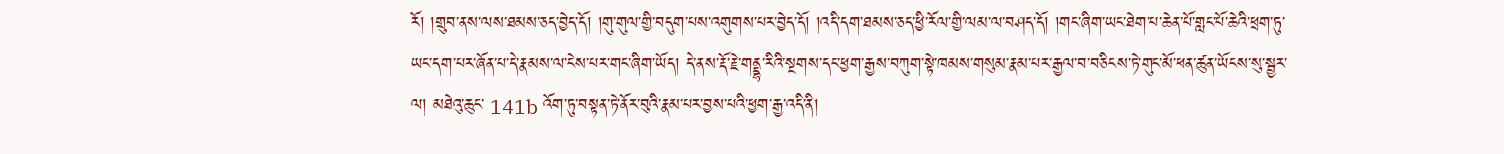རོ། །གྲུབ་ནས་ལས་ཐམས་ཅད་བྱེད་དོ། །གུ་གུལ་གྱི་བདུག་པས་འགུགས་པར་བྱེད་དོ། །འདི་དག་ཐམས་ཅད་ཕྱི་རོལ་གྱི་ལམ་ལ་བཤད་དོ། །གང་ཞིག་ཡང་ཐེག་པ་ཆེན་པོ་གླང་པོ་ཆེའི་ཕྲག་ཏུ་ཡང་དག་པར་ཞོན་པ་དེ་རྣམས་ལ་ངེས་པར་གང་ཞིག་ཡོད། དེ་ནས་རྡོ་རྗེ་གནྡྷ་རིའི་སྔགས་དང་ཕྱག་རྒྱས་བཀུག་སྟེ་ཁམས་གསུམ་རྣམ་པར་རྒྱལ་བ་བཅིངས་ཏེ་གུང་མོ་ཕན་ཚུན་ཡོངས་སུ་སྦྱར་ལ། མཐེའུ་ཆུང་ 141b འོག་ཏུ་བསྟན་ཏེ་ནོར་བུའི་རྣམ་པར་བྱས་པའི་ཕྱག་རྒྱ་འདི་ནི།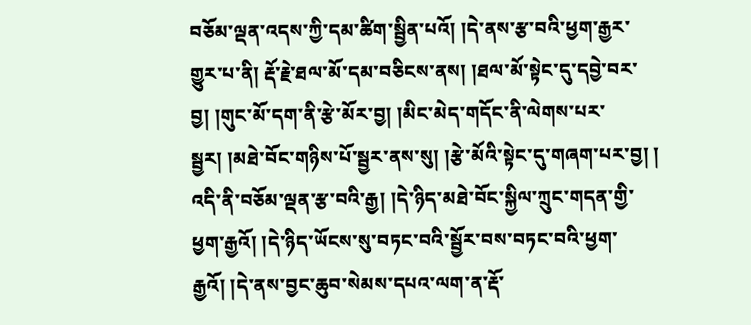བཅོམ་ལྡན་འདས་ཀྱི་དམ་ཚིག་སྦྱིན་པའོ། །དེ་ནས་རྩ་བའི་ཕྱག་རྒྱར་གྱུར་པ་ནི། རྡོ་རྗེ་ཐལ་མོ་དམ་བཅིངས་ནས། །ཐལ་མོ་སྟེང་དུ་དབྱེ་བར་བྱ། །གུང་མོ་དག་ནི་རྩེ་མོར་བྱ། །མིང་མེད་གདོང་ནི་ལེགས་པར་སྦྱར། །མཐེ་བོང་གཉིས་པོ་སྦྱར་ནས་སུ། །རྩེ་མོའི་སྟེང་དུ་གཞག་པར་བྱ། ། འདི་ནི་བཅོམ་ལྡན་རྩ་བའི་རྒྱ། །དེ་ཉིད་མཐེ་བོང་སྐྱིལ་ཀྲུང་གདན་གྱི་ཕྱག་རྒྱའོ། །དེ་ཉིད་ཡོངས་སུ་བཏང་བའི་སྦྱོར་བས་བཏང་བའི་ཕྱག་རྒྱའོ། །དེ་ནས་བྱང་ཆུབ་སེམས་དཔའ་ལག་ན་རྡོ་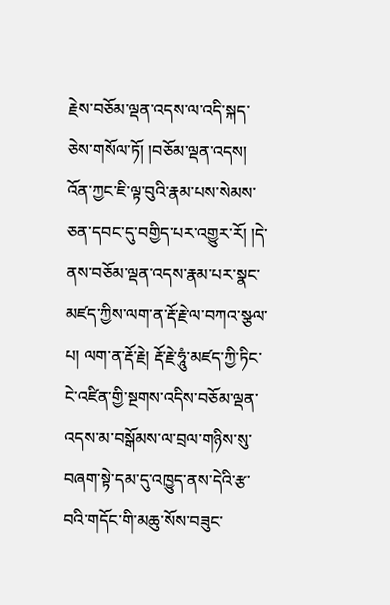རྗེས་བཅོམ་ལྡན་འདས་ལ་འདི་སྐད་ཅེས་གསོལ་ཏོ། །བཅོམ་ལྡན་འདས། འོན་ཀྱང་ཇི་ལྟ་བུའི་རྣམ་པས་སེམས་ཅན་དབང་དུ་བགྱིད་པར་འགྱུར་རོ། །དེ་ནས་བཅོམ་ལྡན་འདས་རྣམ་པར་སྣང་མཛད་ཀྱིས་ལག་ན་རྡོ་རྗེ་ལ་བཀའ་སྩལ་པ། ལག་ན་རྡོ་རྗེ། རྡོ་རྗེ་ཧཱུཾ་མཛད་ཀྱི་ཏིང་ངེ་འཛིན་གྱི་སྔགས་འདིས་བཅོམ་ལྡན་འདས་མ་བསྒོམས་ལ་བྲལ་གཉིས་སུ་བཞག་སྟེ་དམ་དུ་འཁྱུད་ནས་དེའི་རྩ་བའི་གདོང་གི་མཆུ་སོས་བཟུང་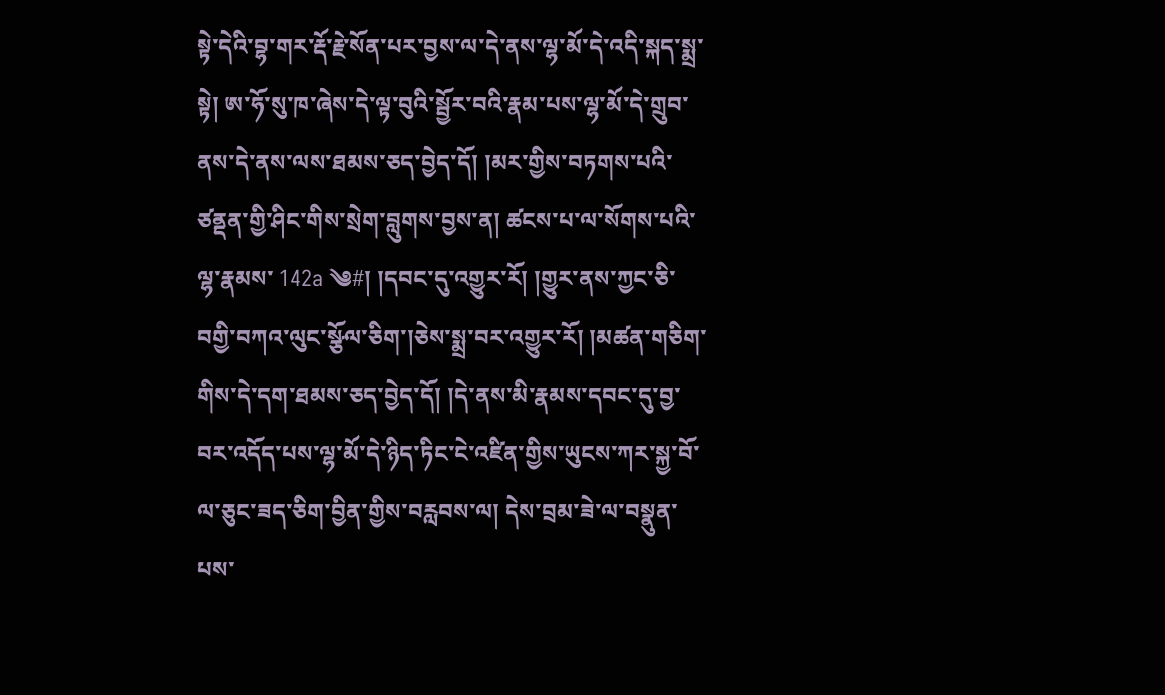སྟེ་དེའི་བྷ་གར་རྡོ་རྗེ་སོན་པར་བྱས་ལ་དེ་ནས་ལྷ་མོ་དེ་འདི་སྐད་སྨྲ་སྟེ། ཨ་ཧོ་སུ་ཁ་ཞེས་དེ་ལྟ་བུའི་སྦྱོར་བའི་རྣམ་པས་ལྷ་མོ་དེ་གྲུབ་ནས་དེ་ནས་ལས་ཐམས་ཅད་བྱེད་དོ། །མར་གྱིས་བཏགས་པའི་ཙནྡན་གྱི་ཤིང་གིས་སྲེག་བླུགས་བྱས་ན། ཚངས་པ་ལ་སོགས་པའི་ལྷ་རྣམས་ 142a ༄#། །དབང་དུ་འགྱུར་རོ། །གྱུར་ནས་ཀྱང་ཅི་བགྱི་བཀའ་ལུང་སྩོལ་ཅིག་།ཅེས་སྨྲ་བར་འགྱུར་རོ། །མཚན་གཅིག་གིས་དེ་དག་ཐམས་ཅད་བྱེད་དོ། །དེ་ནས་མི་རྣམས་དབང་དུ་བྱ་བར་འདོད་པས་ལྷ་མོ་དེ་ཉིད་ཏིང་ངེ་འཛིན་གྱིས་ཡུངས་ཀར་སྐྱ་བོ་ལ་ཅུང་ཟད་ཅིག་བྱིན་གྱིས་བརླབས་ལ། དེས་བྲམ་ཟེ་ལ་བསྣུན་པས་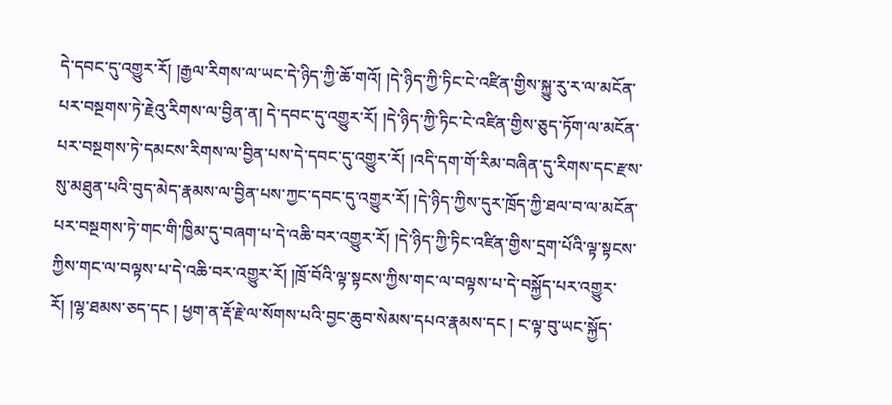དེ་དབང་དུ་འགྱུར་རོ། །རྒྱལ་རིགས་ལ་ཡང་དེ་ཉིད་ཀྱི་ཆོ་གའོ། །དེ་ཉིད་ཀྱི་ཏིང་ངེ་འཛིན་གྱིས་སྐྱུ་རུ་ར་ལ་མངོན་པར་བསྔགས་ཏེ་རྗེའུ་རིགས་ལ་བྱིན་ན། དེ་དབང་དུ་འགྱུར་རོ། །དེ་ཉིད་ཀྱི་ཏིང་ངེ་འཛིན་གྱིས་ཅུད་ཏོག་ལ་མངོན་པར་བསྔགས་ཏེ་དམངས་རིགས་ལ་བྱིན་པས་དེ་དབང་དུ་འགྱུར་རོ། །འདི་དག་གོ་རིམ་བཞིན་དུ་རིགས་དང་རྫས་སུ་མཐུན་པའི་བུད་མེད་རྣམས་ལ་བྱིན་པས་ཀྱང་དབང་དུ་འགྱུར་རོ། །དེ་ཉིད་ཀྱིས་དུར་ཁྲོད་ཀྱི་ཐལ་བ་ལ་མངོན་པར་བསྔགས་ཏེ་གང་གི་ཁྱིམ་དུ་བཞག་པ་དེ་འཆི་བར་འགྱུར་རོ། །དེ་ཉིད་ཀྱི་ཏིང་འཛིན་གྱིས་དྲག་པོའི་ལྟ་སྟངས་ཀྱིས་གང་ལ་བལྟས་པ་དེ་འཆི་བར་འགྱུར་རོ། །ཁྲོ་བོའི་ལྟ་སྟངས་ཀྱིས་གང་ལ་བལྟས་པ་དེ་བསྐྱོད་པར་འགྱུར་རོ། །ལྷ་ཐམས་ཅད་དང ། ཕྱག་ན་རྡོ་རྗེ་ལ་སོགས་པའི་བྱང་ཆུབ་སེམས་དཔའ་རྣམས་དང ། ང་ལྟ་བུ་ཡང་སྐྱོད་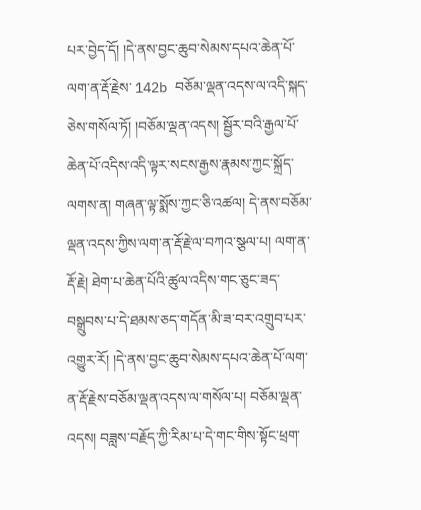པར་བྱེད་དོ། །དེ་ནས་བྱང་ཆུབ་སེམས་དཔའ་ཆེན་པོ་ལག་ན་རྡོ་རྗེས་ 142b བཅོམ་ལྡན་འདས་ལ་འདི་སྐད་ཅེས་གསོལ་ཏོ། །བཅོམ་ལྡན་འདས། སྦྱོར་བའི་རྒྱལ་པོ་ཆེན་པོ་འདིས་འདི་ལྟར་སངས་རྒྱས་རྣམས་ཀྱང་སྐྲོད་ལགས་ན། གཞན་ལྟ་སྨོས་ཀྱང་ཅི་འཚལ། དེ་ནས་བཅོམ་ལྡན་འདས་ཀྱིས་ལག་ན་རྡོ་རྗེ་ལ་བཀའ་སྩལ་པ། ལག་ན་རྡོ་རྗེ། ཐེག་པ་ཆེན་པོའི་ཚུལ་འདིས་གང་ཅུང་ཟད་བསྒྲུབས་པ་དེ་ཐམས་ཅད་གདོན་མི་ཟ་བར་འགྲུབ་པར་འགྱུར་རོ། །དེ་ནས་བྱང་ཆུབ་སེམས་དཔའ་ཆེན་པོ་ལག་ན་རྡོ་རྗེས་བཅོམ་ལྡན་འདས་ལ་གསོལ་པ། བཅོམ་ལྡན་འདས། བཟླས་བརྗོད་ཀྱི་རིམ་པ་དེ་གང་གིས་སྟོང་ཕྲག་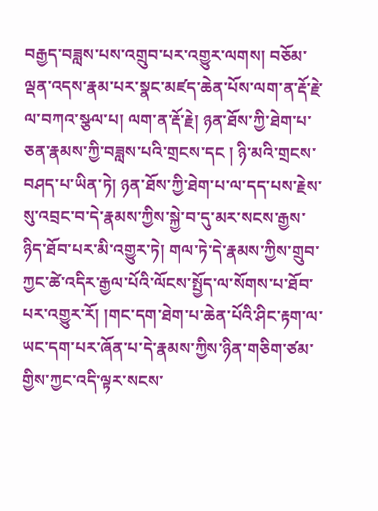བརྒྱད་བཟླས་པས་འགྲུབ་པར་འགྱུར་ལགས། བཅོམ་ལྡན་འདས་རྣམ་པར་སྣང་མཛད་ཆེན་པོས་ལག་ན་རྡོ་རྗེ་ལ་བཀའ་སྩལ་པ། ལག་ན་རྡོ་རྗེ། ཉན་ཐོས་ཀྱི་ཐེག་པ་ཅན་རྣམས་ཀྱི་བཟླས་པའི་གྲངས་དང ། ཉི་མའི་གྲངས་བཤད་པ་ཡིན་ཏེ། ཉན་ཐོས་ཀྱི་ཐེག་པ་ལ་དད་པས་རྗེས་སུ་འབྲང་བ་དེ་རྣམས་ཀྱིས་སྐྱེ་བ་དུ་མར་སངས་རྒྱས་ཉིད་ཐོབ་པར་མི་འགྱུར་ཏེ། གལ་ཏེ་དེ་རྣམས་ཀྱིས་གྲུབ་ཀྱང་ཚེ་འདིར་རྒྱལ་པོའི་ལོངས་སྤྱོད་ལ་སོགས་པ་ཐོབ་པར་འགྱུར་རོ། །གང་དག་ཐེག་པ་ཆེན་པོའི་ཤིང་རྟག་ལ་ཡང་དག་པར་ཞོན་པ་དེ་རྣམས་ཀྱིས་ཉིན་གཅིག་ཙམ་གྱིས་ཀྱང་འདི་ལྟར་སངས་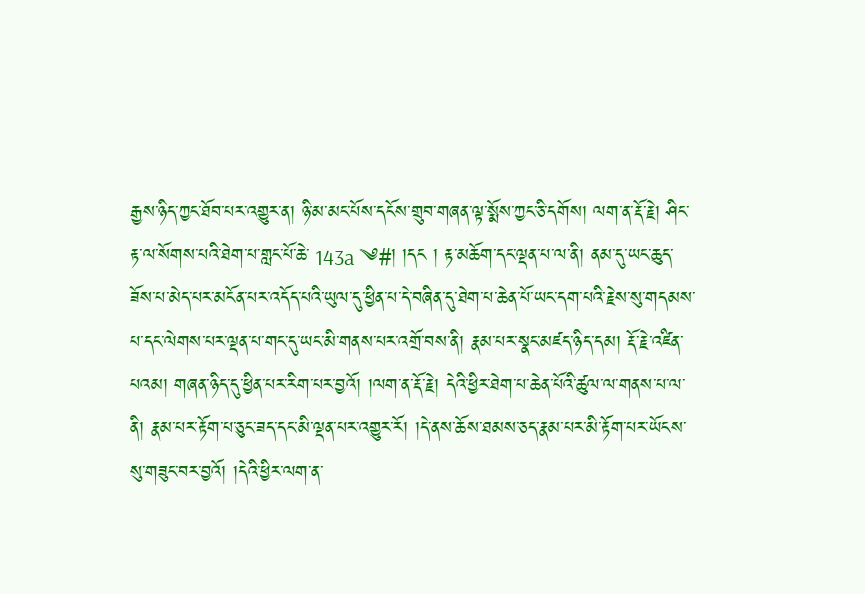རྒྱས་ཉིད་ཀྱང་ཐོབ་པར་འགྱུར་ན། ཉི་མ་མང་པོས་དངོས་གྲུབ་གཞན་ལྟ་སྨོས་ཀྱང་ཅི་དགོས། ལག་ན་རྡོ་རྗེ། ཤིང་རྟ་ལ་སོགས་པའི་ཐེག་པ་གླང་པོ་ཆེ་ 143a ༄#། །དང ། རྟ་མཆོག་དང་ལྡན་པ་ལ་ནི། ནམ་དུ་ཡང་ཆུད་ཟོས་པ་མེད་པར་མངོན་པར་འདོད་པའི་ཡུལ་དུ་ཕྱིན་པ་དེ་བཞིན་དུ་ཐེག་པ་ཆེན་པོ་ཡང་དག་པའི་རྗེས་སུ་གདམས་པ་དང་ལེགས་པར་ལྡན་པ་གང་དུ་ཡང་མི་གནས་པར་འགྲོ་བས་ནི། རྣམ་པར་སྣང་མཛད་ཉིད་དམ། རྡོ་རྗེ་འཛིན་པའམ། གཞན་ཉིད་དུ་ཕྱིན་པར་རིག་པར་བྱའོ། །ལག་ན་རྡོ་རྗེ། དེའི་ཕྱིར་ཐེག་པ་ཆེན་པོའི་ཚུལ་ལ་གནས་པ་ལ་ནི། རྣམ་པར་རྟོག་པ་ཅུང་ཟད་དང་མི་ལྡན་པར་འགྱུར་རོ། །དེ་ནས་ཆོས་ཐམས་ཅད་རྣམ་པར་མི་རྟོག་པར་ཡོངས་སུ་གཟུང་བར་བྱའོ། །དེའི་ཕྱིར་ལག་ན་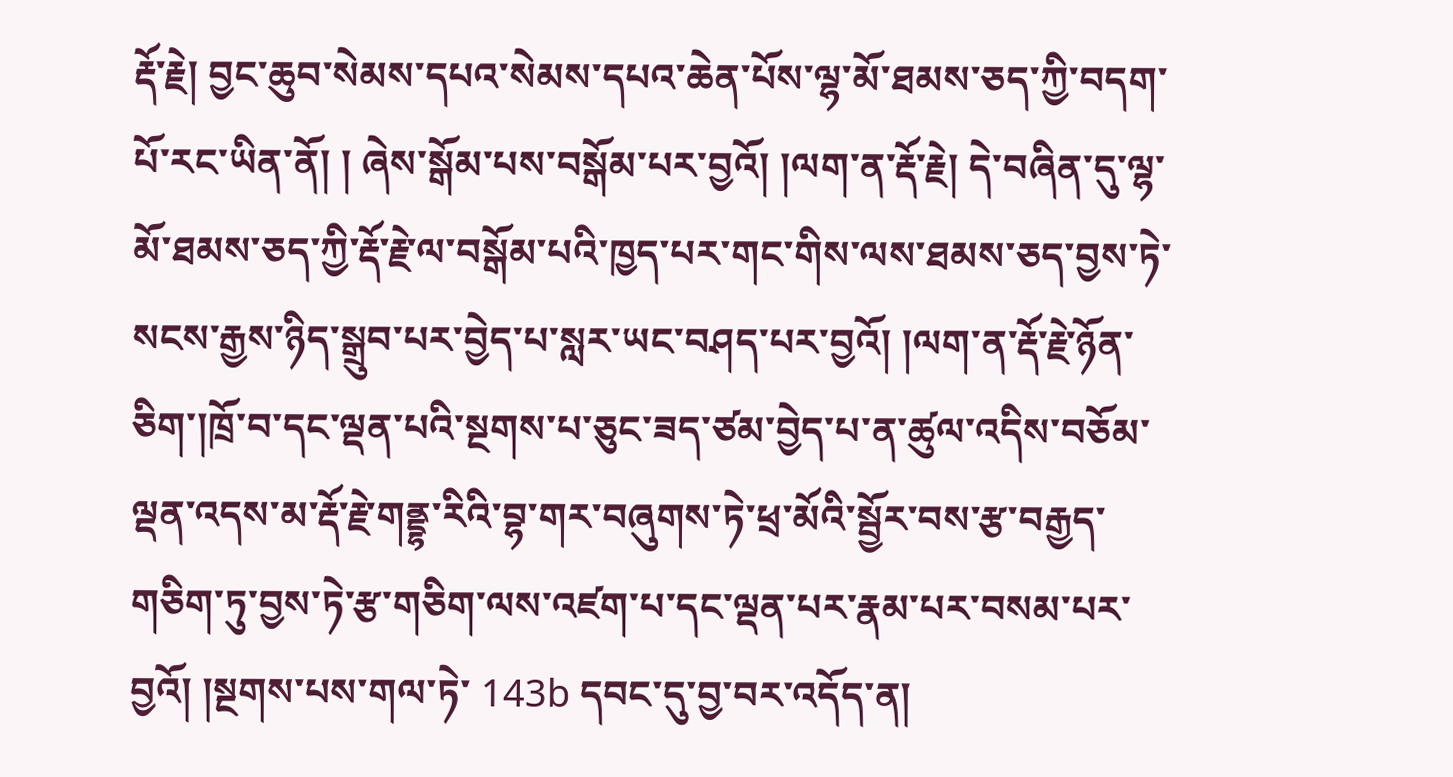རྡོ་རྗེ། བྱང་ཆུབ་སེམས་དཔའ་སེམས་དཔའ་ཆེན་པོས་ལྷ་མོ་ཐམས་ཅད་ཀྱི་བདག་པོ་རང་ཡིན་ནོ། ། ཞེས་སྒོམ་པས་བསྒོམ་པར་བྱའོ། །ལག་ན་རྡོ་རྗེ། དེ་བཞིན་དུ་ལྷ་མོ་ཐམས་ཅད་ཀྱི་རྡོ་རྗེ་ལ་བསྒོམ་པའི་ཁྱད་པར་གང་གིས་ལས་ཐམས་ཅད་བྱས་ཏེ་སངས་རྒྱས་ཉིད་སྒྲུབ་པར་བྱེད་པ་སླར་ཡང་བཤད་པར་བྱའོ། །ལག་ན་རྡོ་རྗེ་ཉོན་ཅིག་།ཁྲོ་བ་དང་ལྡན་པའི་སྔགས་པ་ཅུང་ཟད་ཙམ་བྱེད་པ་ན་ཚུལ་འདིས་བཅོམ་ལྡན་འདས་མ་རྡོ་རྗེ་གནྡྷ་རིའི་བྷ་གར་བཞུགས་ཏེ་ཕྲ་མོའི་སྦྱོར་བས་རྩ་བརྒྱད་གཅིག་ཏུ་བྱས་ཏེ་རྩ་གཅིག་ལས་འཛག་པ་དང་ལྡན་པར་རྣམ་པར་བསམ་པར་བྱའོ། །སྔགས་པས་གལ་ཏེ་ 143b དབང་དུ་བྱ་བར་འདོད་ན།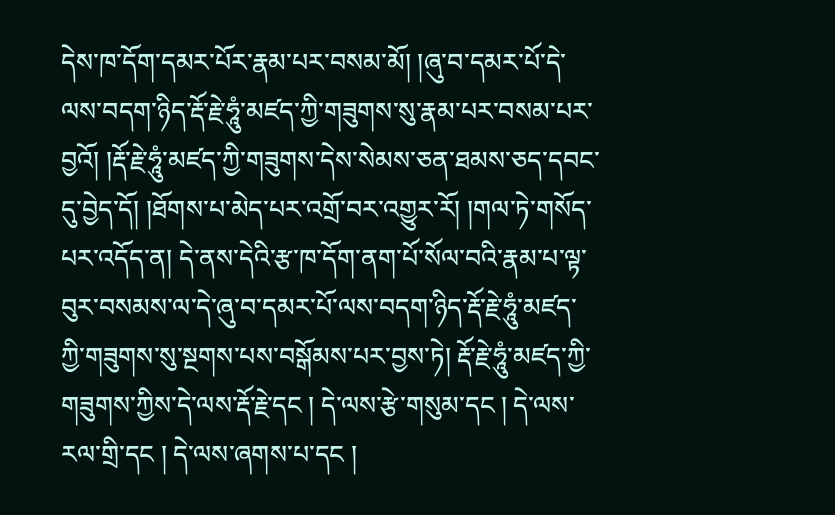དེས་ཁ་དོག་དམར་པོར་རྣམ་པར་བསམ་མོ། །ཞུ་བ་དམར་པོ་དེ་ལས་བདག་ཉིད་རྡོ་རྗེ་ཧཱུཾ་མཛད་ཀྱི་གཟུགས་སུ་རྣམ་པར་བསམ་པར་བྱའོ། །རྡོ་རྗེ་ཧཱུཾ་མཛད་ཀྱི་གཟུགས་དེས་སེམས་ཅན་ཐམས་ཅད་དབང་དུ་བྱེད་དོ། །ཐོགས་པ་མེད་པར་འགྲོ་བར་འགྱུར་རོ། །གལ་ཏེ་གསོད་པར་འདོད་ན། དེ་ནས་དེའི་རྩ་ཁ་དོག་ནག་པོ་སོལ་བའི་རྣམ་པ་ལྟ་བུར་བསམས་ལ་དེ་ཞུ་བ་དམར་པོ་ལས་བདག་ཉིད་རྡོ་རྗེ་ཧཱུཾ་མཛད་ཀྱི་གཟུགས་སུ་སྔགས་པས་བསྒོམས་པར་བྱས་ཏེ། རྡོ་རྗེ་ཧཱུཾ་མཛད་ཀྱི་གཟུགས་ཀྱིས་དེ་ལས་རྡོ་རྗེ་དང ། དེ་ལས་རྩེ་གསུམ་དང ། དེ་ལས་རལ་གྲི་དང ། དེ་ལས་ཞགས་པ་དང །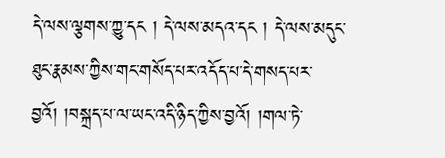དེ་ལས་ལྕགས་ཀྱུ་དང ། དེ་ལས་མདའ་དང ། དེ་ལས་མདུང་ཐུང་རྣམས་ཀྱིས་གང་གསོད་པར་འདོད་པ་དེ་གསད་པར་བྱའོ། །བསྐྲད་པ་ལ་ཡང་འདི་ཉིད་ཀྱིས་བྱའོ། །གལ་ཏེ་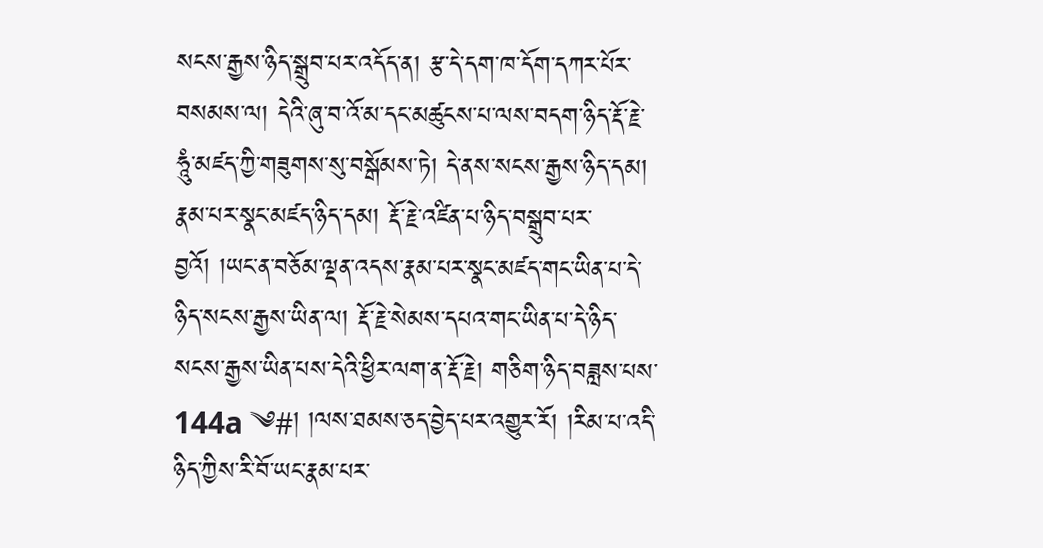སངས་རྒྱས་ཉིད་སྒྲུབ་པར་འདོད་ན། རྩ་དེ་དག་ཁ་དོག་དཀར་པོར་བསམས་ལ། དེའི་ཞུ་བ་འོ་མ་དང་མཚུངས་པ་ལས་བདག་ཉིད་རྡོ་རྗེ་ཧཱུཾ་མཛད་ཀྱི་གཟུགས་སུ་བསྒོམས་ཏེ། དེ་ནས་སངས་རྒྱས་ཉིད་དམ། རྣམ་པར་སྣང་མཛད་ཉིད་དམ། རྡོ་རྗེ་འཛིན་པ་ཉིད་བསྒྲུབ་པར་བྱའོ། །ཡང་ན་བཅོམ་ལྡན་འདས་རྣམ་པར་སྣང་མཛད་གང་ཡིན་པ་དེ་ཉིད་སངས་རྒྱས་ཡིན་ལ། རྡོ་རྗེ་སེམས་དཔའ་གང་ཡིན་པ་དེ་ཉིད་སངས་རྒྱས་ཡིན་པས་དེའི་ཕྱིར་ལག་ན་རྡོ་རྗེ། གཅིག་ཉིད་བཟླས་པས་ 144a ༄#། །ལས་ཐམས་ཅད་བྱེད་པར་འགྱུར་རོ། །རིམ་པ་འདི་ཉིད་ཀྱིས་རི་བོ་ཡང་རྣམ་པར་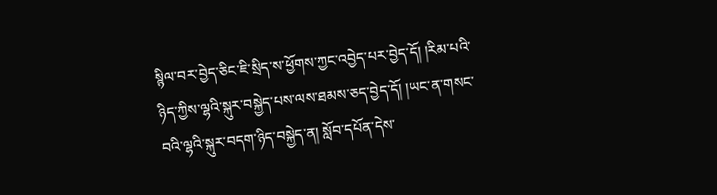སྙིལ་བར་བྱེད་ཅིང་ཇི་སྲིད་ས་ཕྱོགས་ཀྱང་འབྱེད་པར་བྱེད་དོ། །རིམ་པའི་ཉིད་ཀྱིས་ལྷའི་སྐུར་བསྐྱེད་པས་ལས་ཐམས་ཅད་བྱེད་དོ། །ཡང་ན་གསང་བའི་ལྷའི་སྐུར་བདག་ཉིད་བསྐྱེད་ན། སློབ་དཔོན་དེས་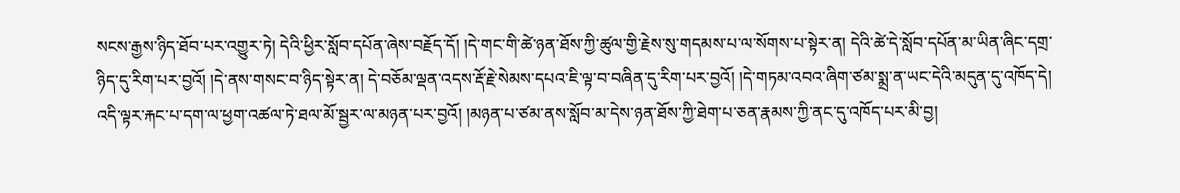སངས་རྒྱས་ཉིད་ཐོབ་པར་འགྱུར་ཏེ། དེའི་ཕྱིར་སློབ་དཔོན་ཞེས་བརྗོད་དོ། །དེ་གང་གི་ཚེ་ཉན་ཐོས་ཀྱི་ཚུལ་གྱི་རྗེས་སུ་གདམས་པ་ལ་སོགས་པ་སྟེར་ན། དེའི་ཚེ་དེ་སློབ་དཔོན་མ་ཡིན་ཞིང་དགྲ་ཉིད་དུ་རིག་པར་བྱའོ། །དེ་ནས་གསང་བ་ཉིད་སྟེར་ན། དེ་བཅོམ་ལྡན་འདས་རྡོ་རྗེ་སེམས་དཔའ་ཇི་ལྟ་བ་བཞིན་དུ་རིག་པར་བྱའོ། །དེ་གཏམ་འབའ་ཞིག་ཙམ་སྨྲ་ན་ཡང་དེའི་མདུན་དུ་འཁོད་དེ། འདི་ལྟར་རྐང་པ་དག་ལ་ཕྱག་འཚལ་ཏེ་ཐལ་མོ་སྦྱར་ལ་མཉན་པར་བྱའོ། །མཉན་པ་ཙམ་ནས་སློབ་མ་དེས་ཉན་ཐོས་ཀྱི་ཐེག་པ་ཅན་རྣམས་ཀྱི་ནང་དུ་འཁོད་པར་མི་བྱ།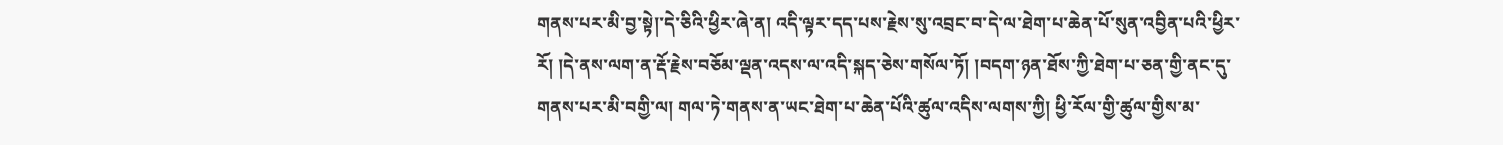གནས་པར་མི་བྱ་སྟེ།་དེ་ཅིའི་ཕྱིར་ཞེ་ན། འདི་ལྟར་དད་པས་རྗེས་སུ་འབྲང་བ་དེ་ལ་ཐེག་པ་ཆེན་པོ་སུན་འབྱིན་པའི་ཕྱིར་རོ། །དེ་ནས་ལག་ན་རྡོ་རྗེས་བཅོམ་ལྡན་འདས་ལ་འདི་སྐད་ཅེས་གསོལ་ཏོ། །བདག་ཉན་ཐོས་ཀྱི་ཐེག་པ་ཅན་གྱི་ནང་དུ་གནས་པར་མི་བགྱི་ལ། གལ་ཏེ་གནས་ན་ཡང་ཐེག་པ་ཆེན་པོའི་ཚུལ་འདིས་ལགས་ཀྱི། ཕྱི་རོལ་གྱི་ཚུལ་གྱིས་མ་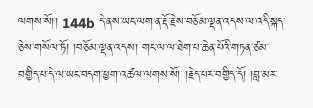ལགས་སོ།། 144b དེ་ནས་ཡང་ལག་ན་རྡོ་རྗེས་བཅོམ་ལྡན་འདས་ལ་འདི་སྐད་ཅེས་གསོལ་ཏོ། །བཅོམ་ལྡན་འདས། གང་ལ་ལ་ཐེག་པ་ཆེན་པོའི་གཏན་ཙམ་བགྱིད་པ་དེ་ལ་ཡང་བདག་ཕྱག་འཚལ་ལགས་སོ། །རྗེད་པར་བགྱིད་དོ། །བླ་མར་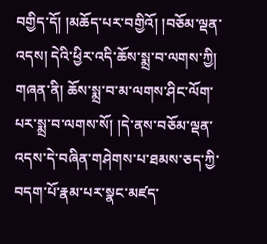བགྱིད་དོ། །མཆོད་པར་བགྱིའོ། །བཅོམ་ལྡན་འདས། དེའི་ཕྱིར་འདི་ཆོས་སྨྲ་བ་ལགས་ཀྱི། གཞན་ནི། ཆོས་སྨྲ་བ་མ་ལགས་ཤིང་ལོག་པར་སྨྲ་བ་ལགས་སོ། །དེ་ནས་བཅོམ་ལྡན་འདས་དེ་བཞིན་གཤེགས་པ་ཐམས་ཅད་ཀྱི་བདག་པོ་རྣམ་པར་སྣང་མཛད་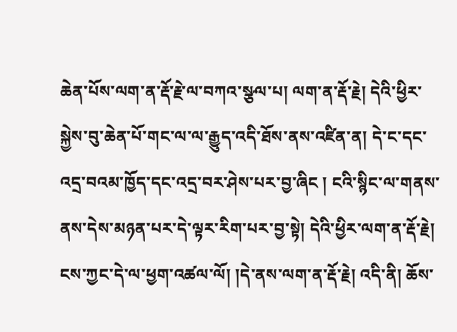ཆེན་པོས་ལག་ན་རྡོ་རྗེ་ལ་བཀའ་སྩལ་པ། ལག་ན་རྡོ་རྗེ། དེའི་ཕྱིར་སྐྱེས་བུ་ཆེན་པོ་གང་ལ་ལ་རྒྱུད་འདི་ཐོས་ནས་འཛིན་ན། དེ་ང་དང་འདྲ་བའམ་ཁྱོད་དང་འདྲ་བར་ཤེས་པར་བྱ་ཞིང ། ངའི་སྙིང་ལ་གནས་ནས་དེས་མཉན་པར་དེ་ལྟར་རིག་པར་བྱ་སྟེ། དེའི་ཕྱིར་ལག་ན་རྡོ་རྗེ། ངས་ཀྱང་དེ་ལ་ཕྱག་འཚལ་ལོ། །དེ་ནས་ལག་ན་རྡོ་རྗེ། འདི་ནི། ཆོས་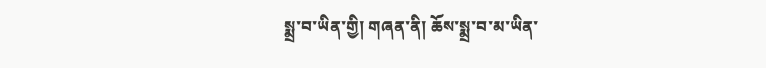སྨྲ་བ་ཡིན་གྱི། གཞན་ནི། ཆོས་སྨྲ་བ་མ་ཡིན་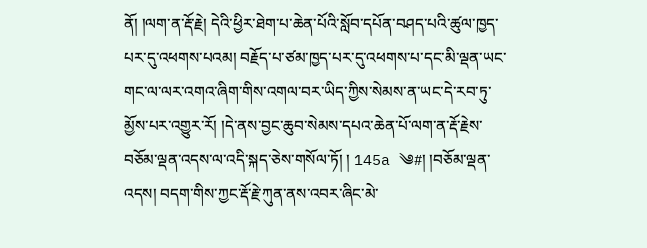ནོ། །ལག་ན་རྡོ་རྗེ། དེའི་ཕྱིར་ཐེག་པ་ཆེན་པོའི་སློབ་དཔོན་བཤད་པའི་ཚུལ་ཁྱད་པར་དུ་འཕགས་པའམ། བརྗོད་པ་ཙམ་ཁྱད་པར་དུ་འཕགས་པ་དང་མི་ལྡན་ཡང་གང་ལ་ལར་འགའ་ཞིག་གིས་འགལ་བར་ཡིད་ཀྱིས་སེམས་ན་ཡང་དེ་རབ་ཏུ་མྱོས་པར་འགྱུར་རོ། །དེ་ནས་བྱང་ཆུབ་སེམས་དཔའ་ཆེན་པོ་ལག་ན་རྡོ་རྗེས་བཅོམ་ལྡན་འདས་ལ་འདི་སྐད་ཅེས་གསོལ་ཏོ། ། 145a ༄#། །བཅོམ་ལྡན་འདས། བདག་གིས་ཀྱང་རྡོ་རྗེ་ཀུན་ནས་འབར་ཞིང་མེ་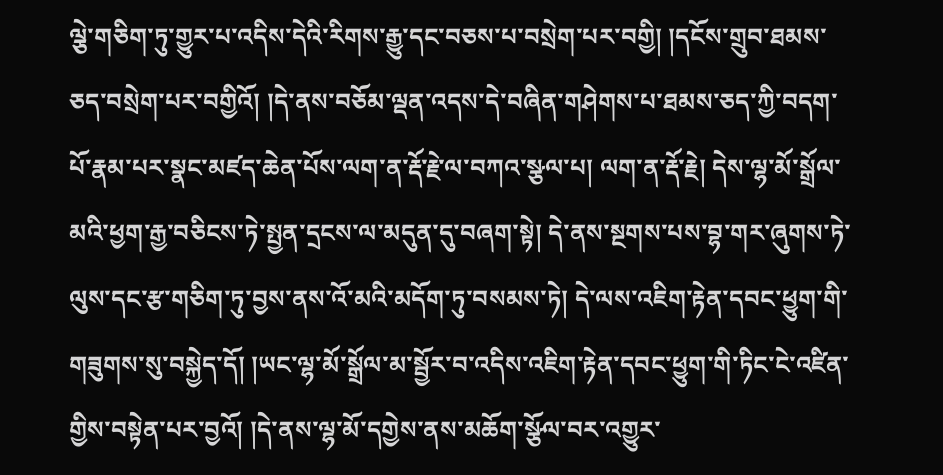ལྕེ་གཅིག་ཏུ་གྱུར་པ་འདིས་དེའི་རིགས་རྒྱུ་དང་བཅས་པ་བསྲེག་པར་བགྱི། །དངོས་གྲུབ་ཐམས་ཅད་བསྲེག་པར་བགྱིའོ། །དེ་ནས་བཅོམ་ལྡན་འདས་དེ་བཞིན་གཤེགས་པ་ཐམས་ཅད་ཀྱི་བདག་པོ་རྣམ་པར་སྣང་མཛད་ཆེན་པོས་ལག་ན་རྡོ་རྗེ་ལ་བཀའ་སྩལ་པ། ལག་ན་རྡོ་རྗེ། དེས་ལྷ་མོ་སྒྲོལ་མའི་ཕྱག་རྒྱ་བཅིངས་ཏེ་སྤྱན་དྲངས་ལ་མདུན་དུ་བཞག་སྟེ། དེ་ནས་སྔགས་པས་བྷ་གར་ཞུགས་ཏེ་ལུས་དང་རྩ་གཅིག་ཏུ་བྱས་ནས་འོ་མའི་མདོག་ཏུ་བསམས་ཏེ། དེ་ལས་འཇིག་རྟེན་དབང་ཕྱུག་གི་གཟུགས་སུ་བསྐྱེད་དོ། །ཡང་ལྷ་མོ་སྒྲོལ་མ་སྦྱོར་བ་འདིས་འཇིག་རྟེན་དབང་ཕྱུག་གི་ཏིང་ངེ་འཛིན་གྱིས་བསྟེན་པར་བྱའོ། །དེ་ནས་ལྷ་མོ་དགྱེས་ནས་མཆོག་སྩོལ་བར་འགྱུར་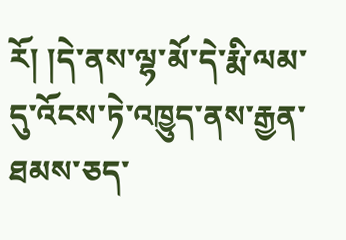རོ། །དེ་ནས་ལྷ་མོ་དེ་རྨི་ལམ་དུ་འོངས་ཏེ་འཁྱུད་ནས་རྒྱན་ཐམས་ཅད་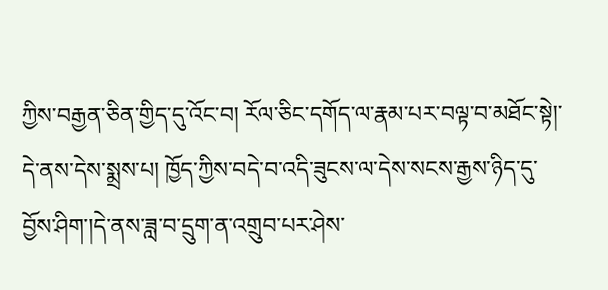ཀྱིས་བརྒྱན་ཅིན་གྱིད་དུ་འོང་བ། རོལ་ཅིང་དགོད་ལ་རྣམ་པར་བལྟ་བ་མཐོང་སྟེ།་དེ་ནས་དེས་སྨྲས་པ། ཁྱོད་ཀྱིས་བདེ་བ་འདི་ཟུངས་ལ་དེས་སངས་རྒྱས་ཉིད་དུ་བྱོས་ཤིག་།དེ་ནས་ཟླ་བ་དྲུག་ན་འགྲུབ་པར་ཤེས་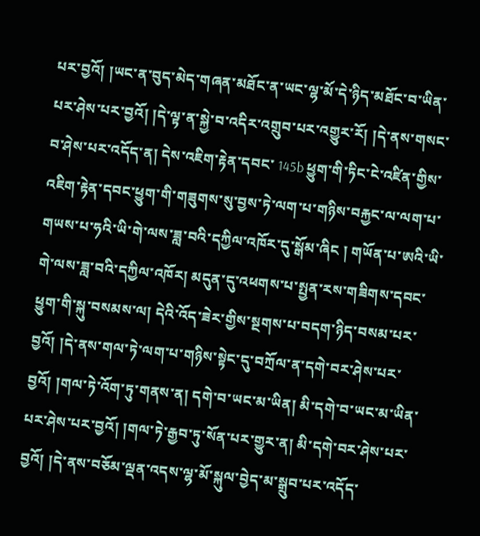པར་བྱའོ། །ཡང་ན་བུད་མེད་གཞན་མཐོང་ན་ཡང་ལྷ་མོ་དེ་ཉིད་མཐོང་བ་ཡིན་པར་ཤེས་པར་བྱའོ། །དེ་ལྟ་ན་སྐྱེ་བ་འདིར་འགྲུབ་པར་འགྱུར་རོ། །དེ་ནས་གསང་བ་ཤེས་པར་འདོད་ན། དེས་འཇིག་རྟེན་དབང་ 145b ཕྱུག་གི་ཏིང་ངེ་འཛིན་གྱིས་འཇིག་རྟེན་དབང་ཕྱུག་གི་གཟུགས་སུ་བྱས་ཏེ་ལག་པ་གཉིས་བརྐྱང་ལ་ལག་པ་གཡས་པ་ཧའི་ཡི་གེ་ལས་ཟླ་བའི་དཀྱིལ་འཁོར་དུ་སྒོམ་ཞིང ། གཡོན་པ་ཨའི་ཡི་གེ་ལས་ཟླ་བའི་དཀྱིལ་འཁོར། མདུན་དུ་འཕགས་པ་སྤྱན་རས་གཟིགས་དབང་ཕྱུག་གི་སྐུ་བསམས་ལ། དེའི་འོད་ཟེར་གྱིས་སྔགས་པ་བདག་ཉིད་བསམ་པར་བྱའོ། །དེ་ནས་གལ་ཏེ་ལག་པ་གཉིས་སྟེང་དུ་བཀྲོལ་ན་དགེ་བར་ཤེས་པར་བྱའོ། །གལ་ཏེ་འོག་ཏུ་གནས་ན། དགེ་བ་ཡང་མ་ཡིན། མི་དགེ་བ་ཡང་མ་ཡིན་པར་ཤེས་པར་བྱའོ། །གལ་ཏེ་རྒྱབ་ཏུ་སོན་པར་གྱུར་ན། མི་དགེ་བར་ཤེས་པར་བྱའོ། །དེ་ནས་བཅོམ་ལྡན་འདས་ལྷ་མོ་སྐུལ་བྱེད་མ་སྒྲུབ་པར་འདོད་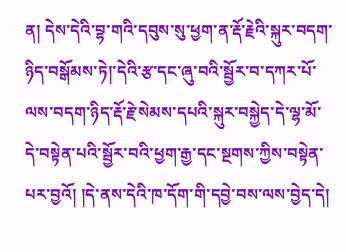ན། དེས་དེའི་བྷ་གའི་དབུས་སུ་ཕྱག་ན་རྡོ་རྗེའི་སྐུར་བདག་ཉིད་བསྒོམས་ཏེ།་དེའི་རྩ་དང་ཞུ་བའི་སྦྱོར་བ་དཀར་པོ་ལས་བདག་ཉིད་རྡོ་རྗེ་སེམས་དཔའི་སྐུར་བསྐྱེད་དེ་ལྷ་མོ་དེ་བསྟེན་པའི་སྦྱོར་བའི་ཕྱག་རྒྱ་དང་སྔགས་ཀྱིས་བསྟེན་པར་བྱའོ། །དེ་ནས་དེའི་ཁ་དོག་གི་དབྱེ་བས་ལས་བྱེད་དེ།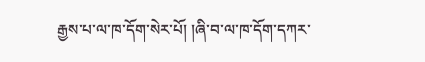རྒྱས་པ་ལ་ཁ་དོག་སེར་པོ། །ཞི་བ་ལ་ཁ་དོག་དཀར་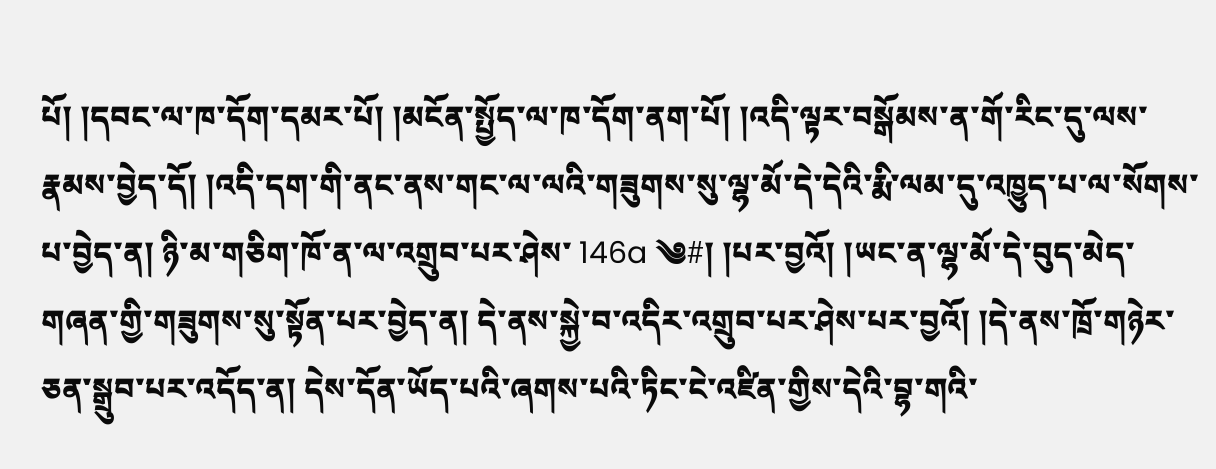པོ། །དབང་ལ་ཁ་དོག་དམར་པོ། །མངོན་སྤྱོད་ལ་ཁ་དོག་ནག་པོ། །འདི་ལྟར་བསྒོམས་ན་གོ་རིང་དུ་ལས་རྣམས་བྱེད་དོ། །འདི་དག་གི་ནང་ནས་གང་ལ་ལའི་གཟུགས་སུ་ལྷ་མོ་དེ་དེའི་རྨི་ལམ་དུ་འཁྱུད་པ་ལ་སོགས་པ་བྱེད་ན། ཉི་མ་གཅིག་ཁོ་ན་ལ་འགྲུབ་པར་ཤེས་ 146a ༄#། །པར་བྱའོ། །ཡང་ན་ལྷ་མོ་དེ་བུད་མེད་གཞན་གྱི་གཟུགས་སུ་སྟོན་པར་བྱེད་ན། དེ་ནས་སྐྱེ་བ་འདིར་འགྲུབ་པར་ཤེས་པར་བྱའོ། །དེ་ནས་ཁྲོ་གཉེར་ཅན་སྒྲུབ་པར་འདོད་ན། དེས་དོན་ཡོད་པའི་ཞགས་པའི་ཏིང་ངེ་འཛིན་གྱིས་དེའི་བྷ་གའི་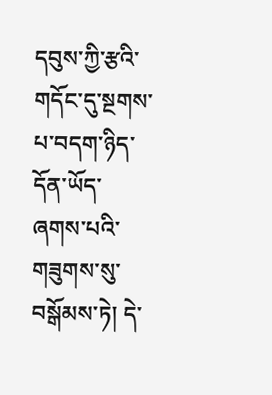དབུས་ཀྱི་རྩའི་གདོང་དུ་སྔགས་པ་བདག་ཉིད་དོན་ཡོད་ཞགས་པའི་གཟུགས་སུ་བསྒོམས་ཏེ། དེ་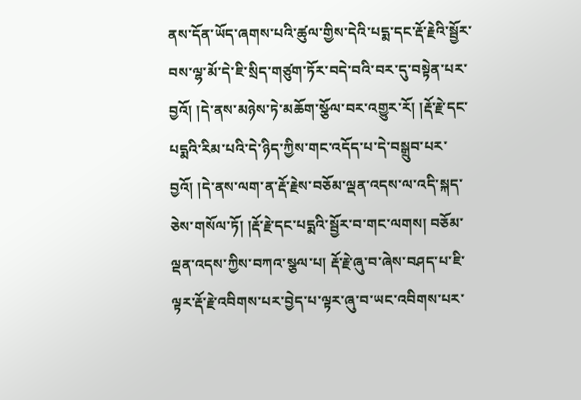ནས་དོན་ཡོད་ཞགས་པའི་ཚུལ་གྱིས་དེའི་པདྨ་དང་རྡོ་རྗེའི་སྦྱོར་བས་ལྷ་མོ་དེ་ཇི་སྲིད་གཙུག་ཏོར་བདེ་བའི་བར་དུ་བསྟེན་པར་བྱའོ། །དེ་ནས་མཉེས་ཏེ་མཆོག་སྩོལ་བར་འགྱུར་རོ། །རྡོ་རྗེ་དང་པདྨའི་རིམ་པའི་དེ་ཉིད་ཀྱིས་གང་འདོད་པ་དེ་བསྒྲུབ་པར་བྱའོ། །དེ་ནས་ལག་ན་རྡོ་རྗེས་བཅོམ་ལྡན་འདས་ལ་འདི་སྐད་ཅེས་གསོལ་ཏོ། །རྡོ་རྗེ་དང་པདྨའི་སྦྱོར་བ་གང་ལགས། བཅོམ་ལྡན་འདས་ཀྱིས་བཀའ་སྩལ་པ། རྡོ་རྗེ་ཞུ་བ་ཞེས་བཤད་པ་ཇི་ལྟར་རྡོ་རྗེ་འབིགས་པར་བྱེད་པ་ལྟར་ཞུ་བ་ཡང་འབིགས་པར་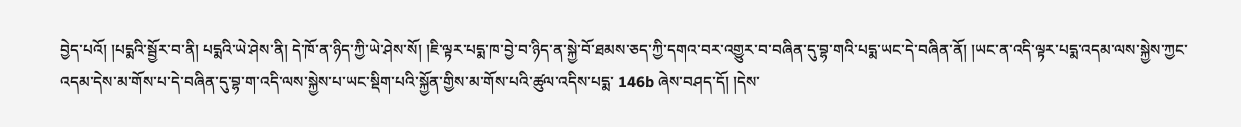བྱེད་པའོ། །པདྨའི་སྦྱོར་བ་ནི། པདྨའི་ཡེ་ཤེས་ནི། དེ་ཁོ་ན་ཉིད་ཀྱི་ཡེ་ཤེས་སོ། །ཇི་ལྟར་པདྨ་ཁ་བྱེ་བ་ཉིད་ན་སྐྱེ་བོ་ཐམས་ཅད་ཀྱི་དགའ་བར་འགྱུར་བ་བཞིན་དུ་བྷ་གའི་པདྨ་ཡང་དེ་བཞིན་ནོ། །ཡང་ན་འདི་ལྟར་པདྨ་འདམ་ལས་སྐྱེས་ཀྱང་འདམ་དེས་མ་གོས་པ་དེ་བཞིན་དུ་བྷ་ག་འདི་ལས་སྐྱེས་པ་ཡང་སྡིག་པའི་སྐྱོན་གྱིས་མ་གོས་པའི་ཚུལ་འདིས་པདྨ་ 146b ཞེས་བཤད་དོ། །དེས་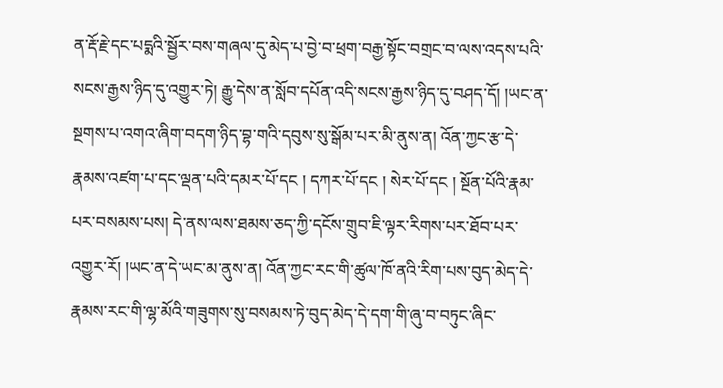ན་རྡོ་རྗེ་དང་པདྨའི་སྦྱོར་བས་གཞལ་དུ་མེད་པ་བྱེ་བ་ཕྲག་བརྒྱ་སྟོང་བགྲང་བ་ལས་འདས་པའི་སངས་རྒྱས་ཉིད་དུ་འགྱུར་ཏེ། རྒྱུ་དེས་ན་སློབ་དཔོན་འདི་སངས་རྒྱས་ཉིད་དུ་བཤད་དོ། །ཡང་ན་སྔགས་པ་འགའ་ཞིག་བདག་ཉིད་བྷ་གའི་དབུས་སུ་སྒོམ་པར་མི་ནུས་ན། འོན་ཀྱང་རྩ་དེ་རྣམས་འཛག་པ་དང་ལྡན་པའི་དམར་པོ་དང ། དཀར་པོ་དང ། སེར་པོ་དང ། སྔོན་པོའི་རྣམ་པར་བསམས་པས། དེ་ནས་ལས་ཐམས་ཅད་ཀྱི་དངོས་གྲུབ་ཇི་ལྟར་རིགས་པར་ཐོབ་པར་འགྱུར་རོ། །ཡང་ན་དེ་ཡང་མ་ནུས་ན། འོན་ཀྱང་རང་གི་ཚུལ་ཁོ་ནའི་རིག་པས་བུད་མེད་དེ་རྣམས་རང་གི་ལྷ་མོའི་གཟུགས་སུ་བསམས་ཏེ་བུད་མེད་དེ་དག་གི་ཞུ་བ་བཏུང་ཞིང་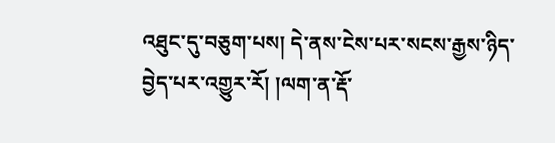འཐུང་དུ་བཅུག་པས། དེ་ནས་ངེས་པར་སངས་རྒྱས་ཉིད་བྱེད་པར་འགྱུར་རོ། །ལག་ན་རྡོ་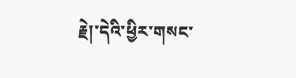རྗེ།་དེའི་ཕྱིར་གསང་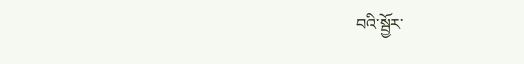བའི་སྦྱོར་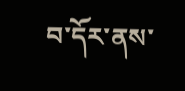བ་དོར་ནས་